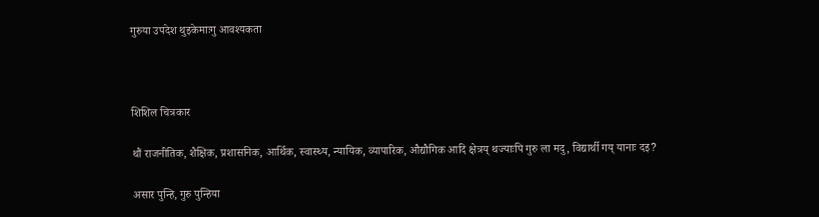गुरुया उपदेश थुइकेमाःगु आवश्यकता



शिशिल चित्रकार

थौं राजनीतिक, शैक्षिक, प्रशासनिक, आर्थिक, स्वास्थ्य, न्यायिक, व्यापारिक, औद्यौगिक आदि क्षेत्रय् थज्याःपि गुरु ला मदु, विद्यार्थी गय् यानाः दइ?

असार पुन्हि, गुरु पुन्हिया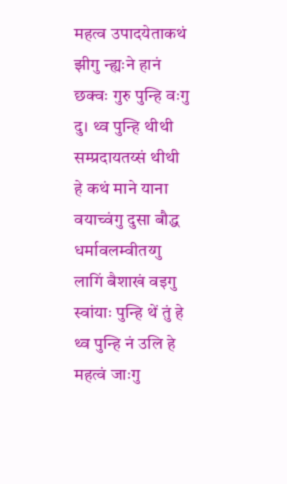महत्व उपादयेताकथं झीगु न्ह्यःने हानं छक्वः गुरु पुन्हि वःगु दु। थ्व पुन्हि थीथी सम्प्रदायतय्सं थीथी हे कथं माने याना वयाच्वंगु दुसा बौद्ध धर्मावलम्वीतय्गु लागिं बैशाखं वइगु स्वांयाः पुन्हि थें तुं हे थ्व पुन्हि नं उलि हे महत्वं जाःगु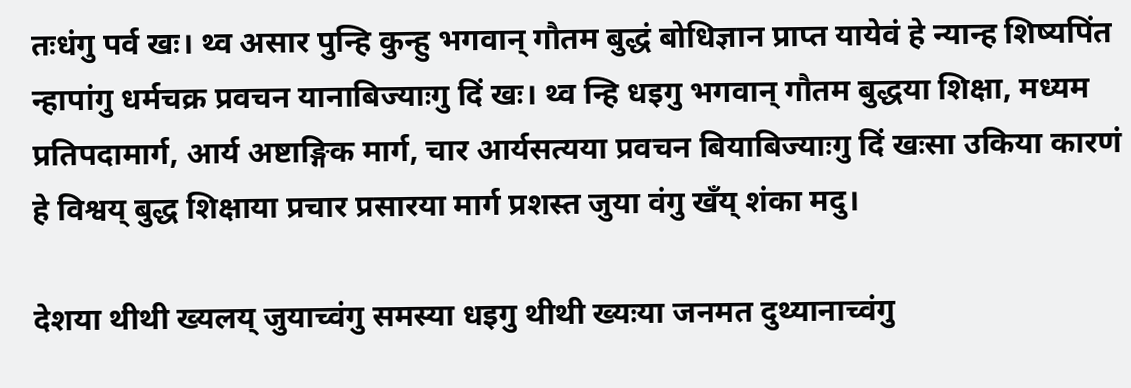तःधंगु पर्व खः। थ्व असार पुन्हि कुन्हु भगवान् गौतम बुद्धं बोधिज्ञान प्राप्त यायेवं हे न्यान्ह शिष्यपिंत न्हापांगु धर्मचक्र प्रवचन यानाबिज्याःगु दिं खः। थ्व न्हि धइगु भगवान् गौतम बुद्धया शिक्षा, मध्यम प्रतिपदामार्ग, आर्य अष्टाङ्गिक मार्ग, चार आर्यसत्यया प्रवचन बियाबिज्याःगु दिं खःसा उकिया कारणं हे विश्वय् बुद्ध शिक्षाया प्रचार प्रसारया मार्ग प्रशस्त जुया वंगु खँय् शंका मदु।

देशया थीथी ख्यलय् जुयाच्वंगु समस्या धइगु थीथी ख्यःया जनमत दुथ्यानाच्वंगु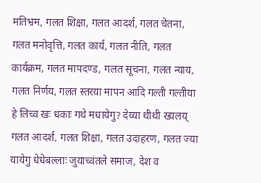मतिभ्रम, गलत शिक्षा, गलत आदर्श, गलत चेतना, गलत मनोवृत्ति, गलत कार्य, गलत नीति, गलत कार्यक्रम, गलत मापदण्ड, गलत सूचना, गलत न्याय, गलत निर्णय, गलत स्तरया मापन आदि गल्ती गल्तीया हे लिच्व खः धकाः गथे मधायेगु? देय्या थीथी ख्यलय् गलत आदर्श, गलत शिक्षा, गलत उदाहरण, गलत ज्या यायेगु धेधेबल्लाः जुयाच्वंतले समाज, देश व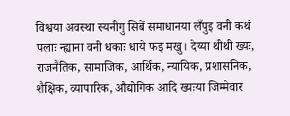विश्वया अवस्था स्यनीगु सिबें समाधानया लँपुइ वनी कथं पलाः न्ह्याना वनी धकाः धाये फइ मखु। देय्या थीथी ख्यः, राजनैतिक, सामाजिक, आर्थिक, न्यायिक, प्रशासनिक, शैक्षिक, व्यापारिक, औद्योगिक आदि ख्यःया जिम्मेवार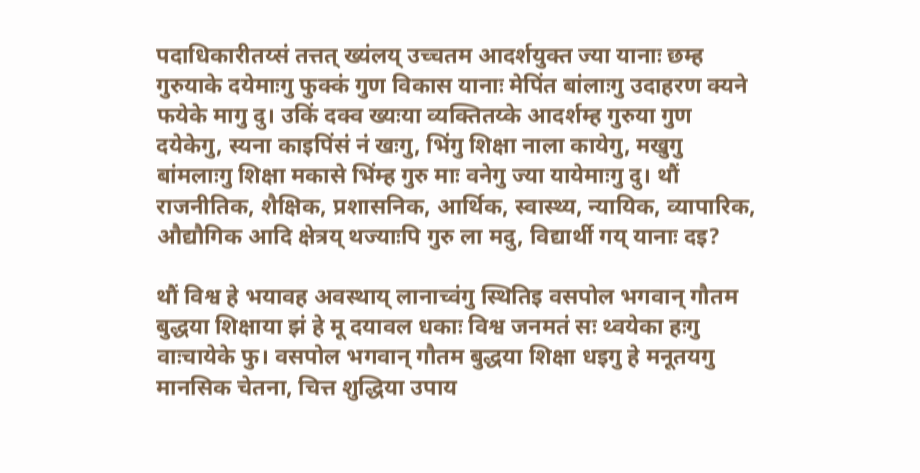पदाधिकारीतय्सं तत्तत् ख्यंलय् उच्चतम आदर्शयुक्त ज्या यानाः छम्ह गुरुयाके दयेमाःगु फुक्कं गुण विकास यानाः मेपिंत बांलाःगु उदाहरण क्यने फयेके मागु दु। उकिं दक्व ख्यःया व्यक्तितय्के आदर्शम्ह गुरुया गुण दयेकेगु, स्यना काइपिंसं नं खःगु, भिंगु शिक्षा नाला कायेगु, मखुगु बांमलाःगु शिक्षा मकासे भिंम्ह गुरु माः वनेगु ज्या यायेमाःगु दु। थौं राजनीतिक, शैक्षिक, प्रशासनिक, आर्थिक, स्वास्थ्य, न्यायिक, व्यापारिक, औद्यौगिक आदि क्षेत्रय् थज्याःपि गुरु ला मदु, विद्यार्थी गय् यानाः दइ?

थौं विश्व हे भयावह अवस्थाय् लानाच्वंगु स्थितिइ वसपोल भगवान् गौतम बुद्धया शिक्षाया झं हे मू दयावल धकाः विश्व जनमतं सः थ्वयेका हःगु वाःचायेके फु। वसपोल भगवान् गौतम बुद्धया शिक्षा धइगु हे मनूतयगु मानसिक चेतना, चित्त शुद्धिया उपाय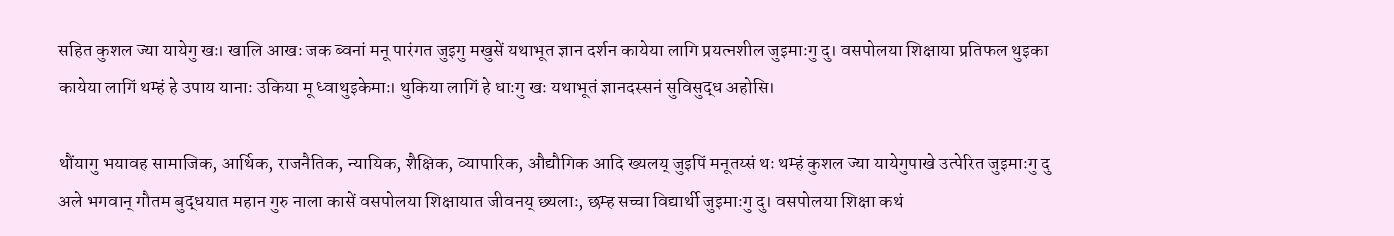सहित कुशल ज्या यायेगु खः। खालि आखः जक ब्वनां मनू पारंगत जुइगु मखुसें यथाभूत ज्ञान दर्शन कायेया लागि प्रयत्नशील जुइमाःगु दु। वसपोलया शिक्षाया प्रतिफल थुइका कायेया लागिं थम्हं हे उपाय यानाः उकिया मू ध्वाथुइकेमाः। थुकिया लागिं हे धाःगु खः यथाभूतं ज्ञानदस्सनं सुविसुद्ध अहोसि।

थौंयागु भयावह सामाजिक, आर्थिक, राजनैतिक, न्यायिक, शैक्षिक, व्यापारिक, औद्यौगिक आदि ख्यलय् जुइपिं मनूतय्सं थः थम्हं कुशल ज्या यायेगुपाखे उत्पेरित जुइमाःगु दु अले भगवान् गौतम बुद्धयात महान गुरु नाला कासें वसपोलया शिक्षायात जीवनय् छ्यलाः, छम्ह सच्चा विद्यार्थी जुइमाःगु दु। वसपोलया शिक्षा कथं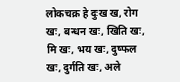लोकचक्र हे दुःख ख, रोग खः, बन्धन खः, खिति खः, मि खः, भय खः, दुष्फल खः, दुर्गति खः, अले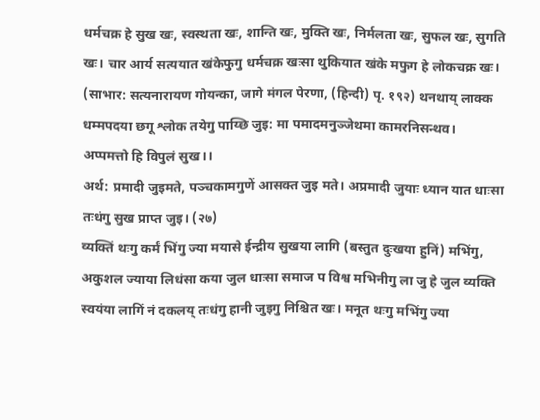धर्मचक्र हे सुख खः, स्वस्थता खः, शान्ति खः, मुक्ति खः, निर्मलता खः, सुफल खः, सुगति खः। चार आर्य सत्ययात खंकेफुगु धर्मचक्र खःसा थुकियात खंके मफुग हे लोकचक्र खः। (साभार: सत्यनारायण गोयन्का, जागे मंगल पेरणा, (हिन्दी) पृ. १९२) थनथाय् लाक्क धम्मपदया छगू श्लोक तयेगु पाय्छि जुइ: मा पमादमनुञ्जेथमा कामरनिसन्थव।
अप्पमत्तो हि विपुलं सुख।।
अर्थ: प्रमादी जुइमते, पञ्चकामगुणें आसक्त जुइ मते। अप्रमादी जुयाः ध्यान यात धाःसा तःधंगु सुख प्राप्त जुइ। (२७)
व्यक्तिं थःगु कर्मं भिंगु ज्या मयासे ईन्द्रीय सुखया लागि (बस्तुत दुःखया हुनिं) मभिंगु, अकुशल ज्याया लिधंसा कया जुल धाःसा समाज प विश्व मभिनीगु ला जु हे जुल व्यक्ति स्वयंया लागिं नं दकलय् तःधंगु हानी जुइगु निश्चित खः। मनूत थःगु मभिंगु ज्या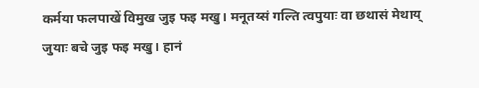कर्मया फलपाखें विमुख जुइ फइ मखु। मनूतय्सं गल्ति त्वपुयाः वा छथासं मेथाय् जुयाः बचे जुइ फइ मखु। हानं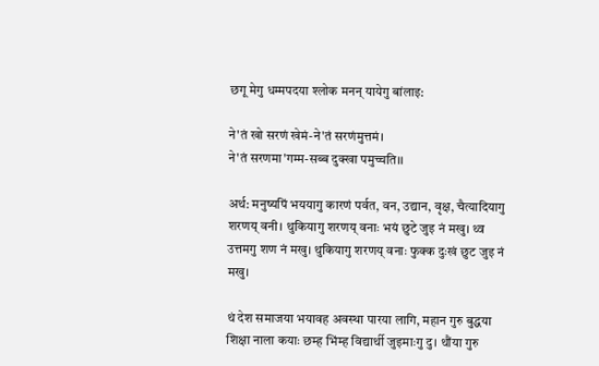छगू मेगु धम्मपदया श्लोक मनन् यायेगु बांलाइ:

ने'तं खो सरणं खेमं-ने'तं सरणंमुत्तमं।
ने'तं सरणमा'गम्म-सब्ब दुक्खा पमुच्चति।।

अर्थ: मनुष्यपिं भययागु कारणं पर्वत, वन, उद्यान, वृक्ष, चैत्यादियागु शरणय् वनी। थुकियागु शरणय् वनाः भयं छुटे जुइ नं मखु। थ्व उत्तमगु शण नं मखु। थुकियागु शरणय् वनाः फुक्क दुःखं छुट जुइ नं मखु।

थं देश समाजया भयावह अवस्था पारया लागि, महान गुरु बुद्धया शिक्षा नाला कयाः छम्ह भिंम्ह विद्यार्थी जुइमाःगु दु। थौंया गुरु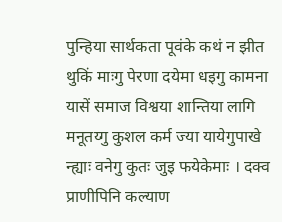पुन्हिया सार्थकता पूवंके कथं न झीत थुकिं माःगु पेरणा दयेमा धइगु कामना यासें समाज विश्वया शान्तिया लागि मनूतय्गु कुशल कर्म ज्या यायेगुपाखे न्ह्याः वनेगु कुतः जुइ फयेकेमाः । दक्व प्राणीपिनि कल्याण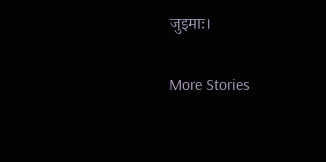जुइमाः।

More Stories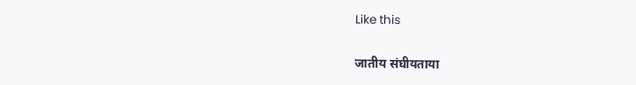Like this

जातीय संघीयताया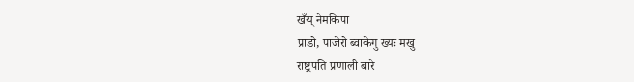खँय् नेमकिपा
प्राडो, पाजेरो ब्वाकेगु ख्यः मखु
राष्ट्रपति प्रणाली बारे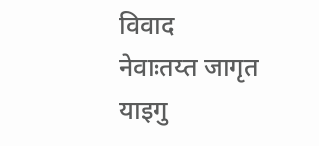विवाद
नेवाःतय्त जागृत याइगु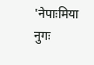'नेपाःमिया नुगः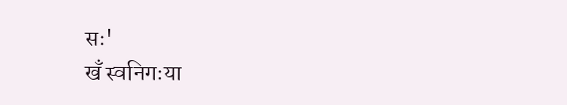सः'
खँ स्वनिगःया